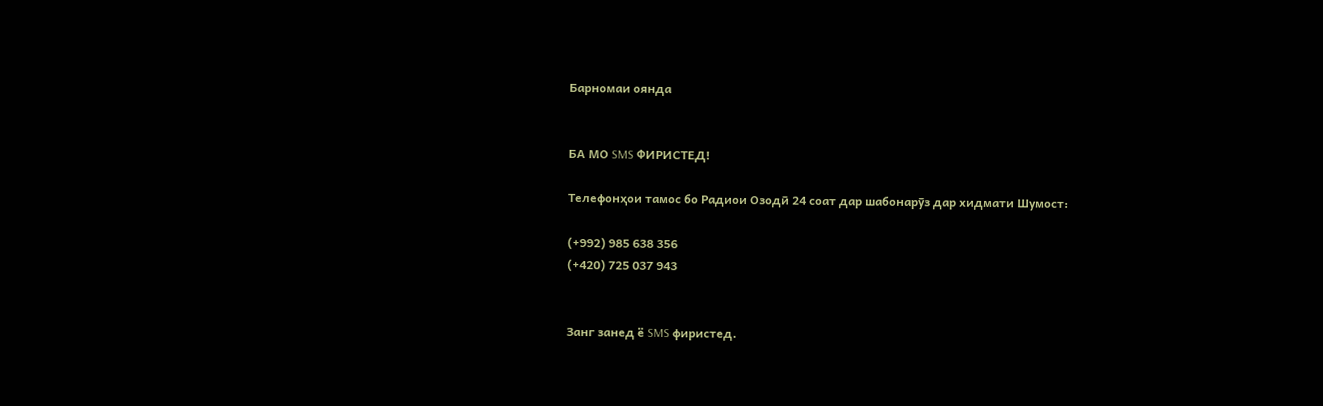Барномаи оянда


БА МО SMS ФИРИСТЕД!

Телефонҳои тамос бо Радиои Озодӣ 24 соат дар шабонарӯз дар хидмати Шумост:

(+992) 985 638 356
(+420) 725 037 943


Занг занед ё SMS фиристед.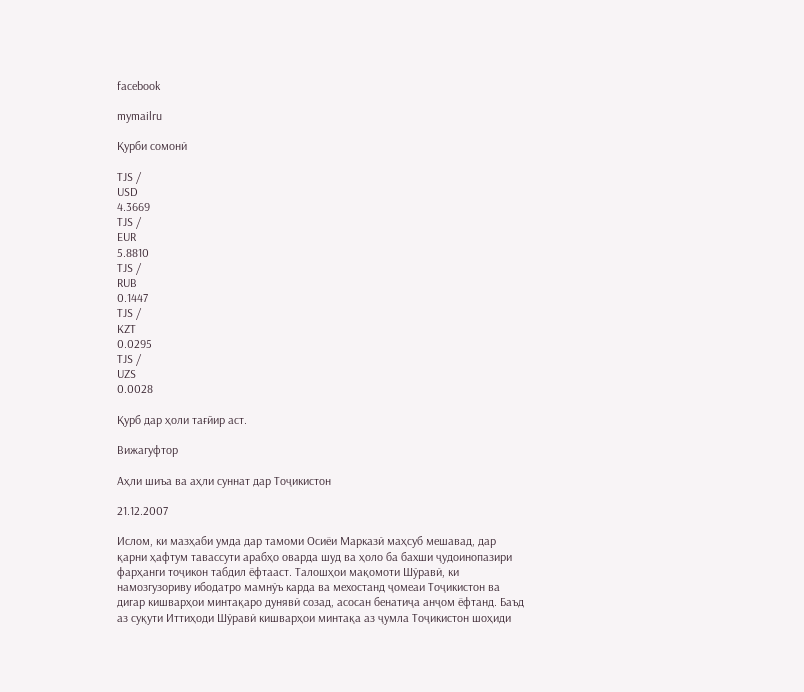facebook

mymailru

Қурби сомонӣ

TJS /
USD
4.3669
TJS /
EUR
5.8810
TJS /
RUB
0.1447
TJS /
KZT
0.0295
TJS /
UZS
0.0028

Қурб дар ҳоли тағйир аст.

Вижагуфтор

Аҳли шиъа ва аҳли суннат дар Тоҷикистон

21.12.2007

Ислом, ки мазҳаби умда дар тамоми Осиёи Марказӣ маҳсуб мешавад, дар қарни ҳафтум тавассути арабҳо оварда шуд ва ҳоло ба бахши ҷудоинопазири фарҳанги тоҷикон табдил ёфтааст. Талошҳои мақомоти Шӯравӣ, ки намозгузориву ибодатро мамнӯъ карда ва мехостанд ҷомеаи Тоҷикистон ва дигар кишварҳои минтақаро дунявӣ созад, асосан бенатиҷа анҷом ёфтанд. Баъд аз суқути Иттиҳоди Шӯравӣ кишварҳои минтақа аз ҷумла Тоҷикистон шоҳиди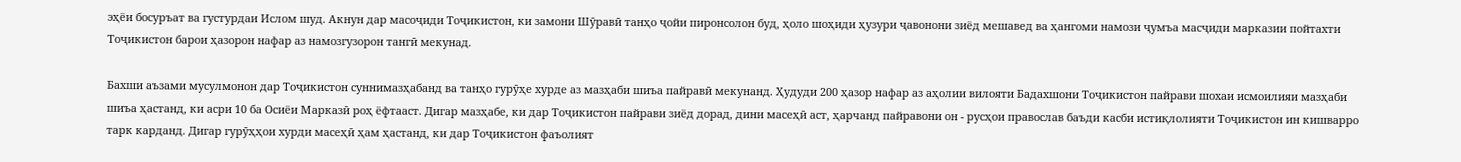эҳёи босуръат ва густурдаи Ислом шуд. Акнун дар масоҷиди Тоҷикистон, ки замони Шӯравӣ танҳо ҷойи пиронсолон буд, ҳоло шоҳиди ҳузури ҷавонони зиёд мешавед ва ҳангоми намози ҷумъа масҷиди марказии пойтахти Тоҷикистон барои ҳазорон нафар аз намозгузорон тангӣ мекунад.

Бахши аъзами мусулмонон дар Тоҷикистон суннимазҳабанд ва танҳо гурӯҳе хурде аз мазҳаби шиъа пайравӣ мекунанд. Ҳудуди 200 ҳазор нафар аз аҳолии вилояти Бадахшони Тоҷикистон пайрави шохаи исмоилияи мазҳаби шиъа ҳастанд, ки асри 10 ба Осиёи Марказӣ роҳ ёфтааст. Дигар мазҳабе, ки дар Тоҷикистон пайрави зиёд дорад, дини масеҳӣ аст, ҳарчанд пайравони он - русҳои православ баъди касби истиқлолияти Тоҷикистон ин кишварро тарк карданд. Дигар гурӯҳҳои хурди масеҳӣ ҳам ҳастанд, ки дар Тоҷикистон фаъолият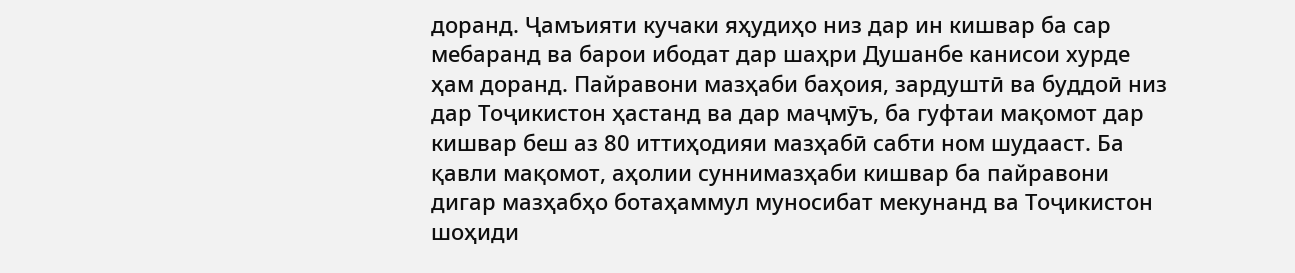доранд. Ҷамъияти кучаки яҳудиҳо низ дар ин кишвар ба сар мебаранд ва барои ибодат дар шаҳри Душанбе канисои хурде ҳам доранд. Пайравони мазҳаби баҳоия, зардуштӣ ва буддоӣ низ дар Тоҷикистон ҳастанд ва дар маҷмӯъ, ба гуфтаи мақомот дар кишвар беш аз 80 иттиҳодияи мазҳабӣ сабти ном шудааст. Ба қавли мақомот, аҳолии суннимазҳаби кишвар ба пайравони дигар мазҳабҳо ботаҳаммул муносибат мекунанд ва Тоҷикистон шоҳиди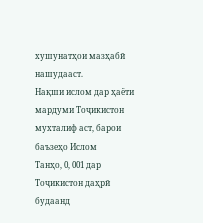хушунатҳои мазҳабӣ нашудааст.
Нақши ислом дар ҳаёти мардуми Тоҷикистон мухталиф аст, барои баъзеҳо Ислом
Танҳо, 0, 001 дар Тоҷикистон даҳрӣ будаанд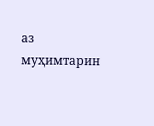аз муҳимтарин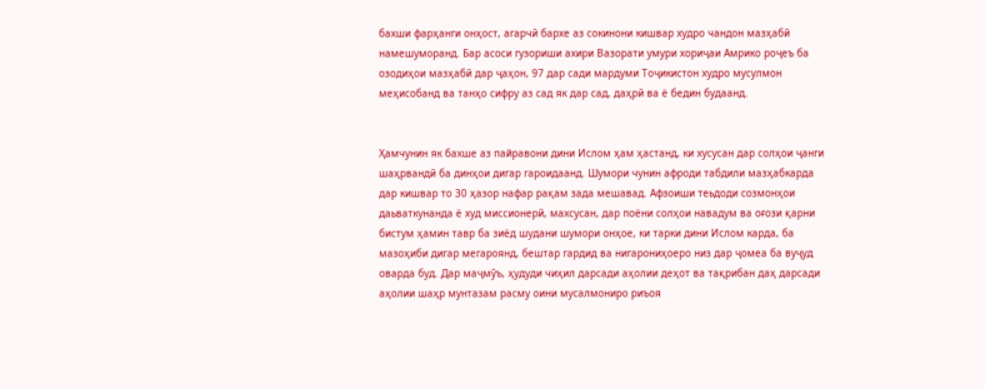бахши фарҳанги онҳост, агарчӣ бархе аз сокинони кишвар худро чандон мазҳабӣ намешуморанд. Бар асоси гузориши ахири Вазорати умури хориҷаи Амрико роҷеъ ба озодиҳои мазҳабӣ дар ҷаҳон, 97 дар сади мардуми Тоҷикистон худро мусулмон меҳисобанд ва танҳо сифру аз сад як дар сад, даҳрӣ ва ё бедин будаанд.


Ҳамчунин як бахше аз пайравони дини Ислом ҳам ҳастанд, ки хусусан дар солҳои ҷанги шаҳрвандӣ ба динҳои дигар гароидаанд. Шумори чунин афроди табдили мазҳабкарда дар кишвар то 30 ҳазор нафар рақам зада мешавад. Афзоиши теьдоди созмонҳои даьваткунанда ё худ миссионерӣ, махсусан, дар поёни солҳои навадум ва оғози қарни бистум ҳамин тавр ба зиёд шудани шумори онҳое, ки тарки дини Ислом карда, ба мазоҳиби дигар мегароянд, бештар гардид ва нигарониҳоеро низ дар ҷомеа ба вуҷуд оварда буд. Дар маҷмӯъ, ҳудуди чиҳил дарсади аҳолии деҳот ва тақрибан даҳ дарсади аҳолии шаҳр мунтазам расму оини мусалмониро риъоя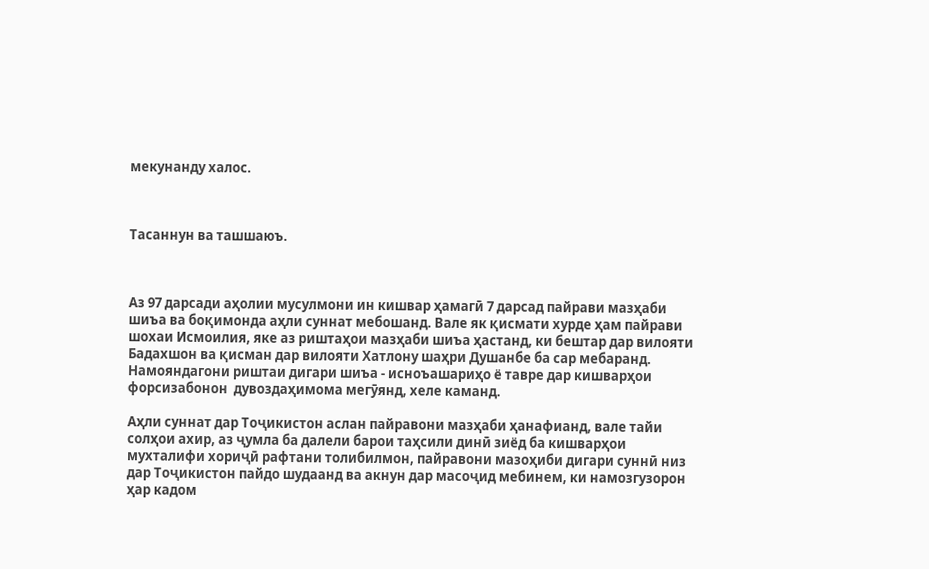мекунанду халос.



Тасаннун ва ташшаюъ.



Аз 97 дарсади аҳолии мусулмони ин кишвар ҳамагӣ 7 дарсад пайрави мазҳаби шиъа ва боқимонда аҳли суннат мебошанд. Вале як қисмати хурде ҳам пайрави шохаи Исмоилия, яке аз риштаҳои мазҳаби шиъа ҳастанд, ки бештар дар вилояти Бадахшон ва қисман дар вилояти Хатлону шаҳри Душанбе ба сар мебаранд. Намояндагони риштаи дигари шиъа - исноъашариҳо ё тавре дар кишварҳои форсизабонон  дувоздаҳимома мегӯянд, хеле каманд.

Аҳли суннат дар Тоҷикистон аслан пайравони мазҳаби ҳанафианд, вале тайи солҳои ахир, аз ҷумла ба далели барои таҳсили динӣ зиёд ба кишварҳои мухталифи хориҷӣ рафтани толибилмон, пайравони мазоҳиби дигари суннӣ низ дар Тоҷикистон пайдо шудаанд ва акнун дар масоҷид мебинем, ки намозгузорон ҳар кадом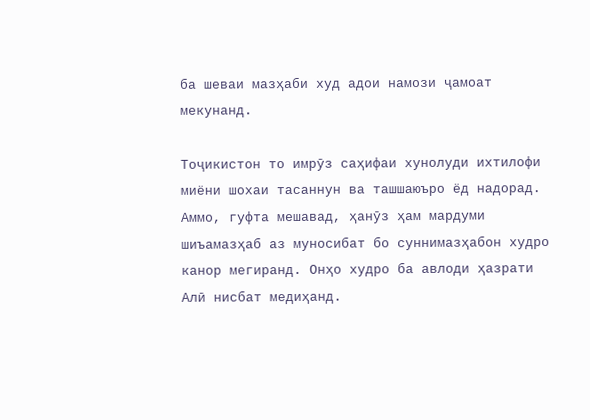ба шеваи мазҳаби худ адои намози ҷамоат мекунанд.

Тоҷикистон то имрӯз саҳифаи хунолуди ихтилофи миёни шохаи тасаннун ва ташшаюъро ёд надорад. Аммо, гуфта мешавад, ҳанӯз ҳам мардуми шиъамазҳаб аз муносибат бо суннимазҳабон худро канор мегиранд. Онҳо худро ба авлоди ҳазрати Алӣ нисбат медиҳанд.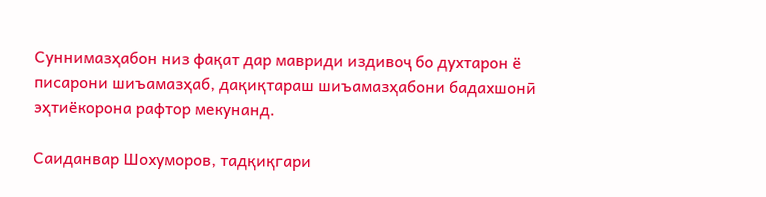Суннимазҳабон низ фақат дар мавриди издивоҷ бо духтарон ё писарони шиъамазҳаб, дақиқтараш шиъамазҳабони бадахшонӣ эҳтиёкорона рафтор мекунанд.

Саиданвар Шохуморов, тадқиқгари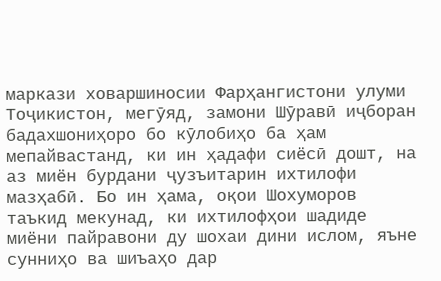маркази ховаршиносии Фарҳангистони улуми Тоҷикистон, мегӯяд, замони Шӯравӣ иҷборан бадахшониҳоро бо кӯлобиҳо ба ҳам мепайвастанд, ки ин ҳадафи сиёсӣ дошт, на аз миён бурдани ҷузъитарин ихтилофи мазҳабӣ. Бо ин ҳама, оқои Шохуморов таъкид мекунад, ки ихтилофҳои шадиде миёни пайравони ду шохаи дини ислом, яъне сунниҳо ва шиъаҳо дар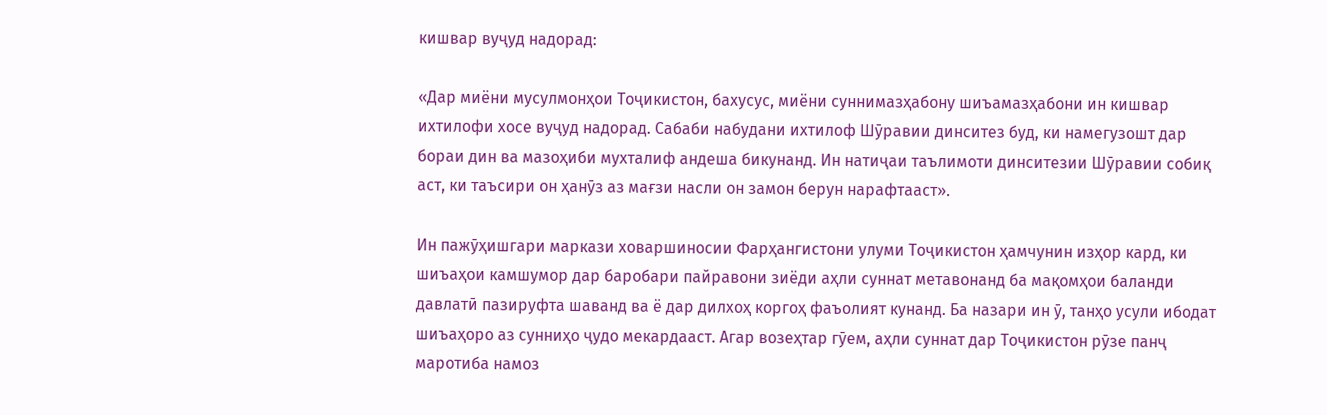кишвар вуҷуд надорад:

«Дар миёни мусулмонҳои Тоҷикистон, бахусус, миёни суннимазҳабону шиъамазҳабони ин кишвар ихтилофи хосе вуҷуд надорад. Сабаби набудани ихтилоф Шӯравии динситез буд, ки намегузошт дар бораи дин ва мазоҳиби мухталиф андеша бикунанд. Ин натиҷаи таълимоти динситезии Шӯравии собиқ аст, ки таъсири он ҳанӯз аз мағзи насли он замон берун нарафтааст».

Ин пажӯҳишгари маркази ховаршиносии Фарҳангистони улуми Тоҷикистон ҳамчунин изҳор кард, ки шиъаҳои камшумор дар баробари пайравони зиёди аҳли суннат метавонанд ба мақомҳои баланди давлатӣ пазируфта шаванд ва ё дар дилхоҳ коргоҳ фаъолият кунанд. Ба назари ин ӯ, танҳо усули ибодат шиъаҳоро аз сунниҳо ҷудо мекардааст. Агар возеҳтар гӯем, аҳли суннат дар Тоҷикистон рӯзе панҷ маротиба намоз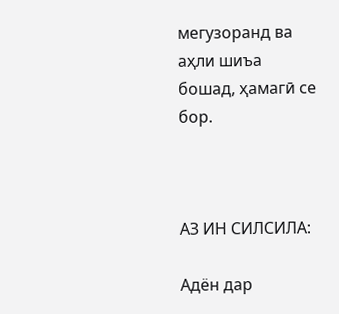мегузоранд ва аҳли шиъа бошад, ҳамагӣ се бор.



АЗ ИН СИЛСИЛА:

Адён дар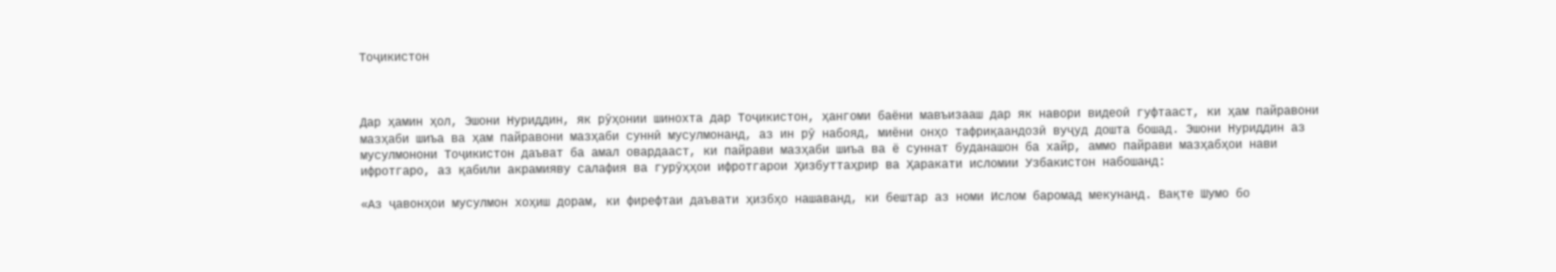Тоҷикистон



Дар ҳамин ҳол, Эшони Нуриддин, як рӯҳонии шинохта дар Тоҷикистон, ҳангоми баёни мавъизааш дар як навори видеоӣ гуфтааст, ки ҳам пайравони мазҳаби шиъа ва ҳам пайравони мазҳаби суннӣ мусулмонанд, аз ин рӯ набояд, миёни онҳо тафриқаандозӣ вуҷуд дошта бошад. Эшони Нуриддин аз мусулмонони Тоҷикистон даъват ба амал овардааст, ки пайрави мазҳаби шиъа ва ё суннат буданашон ба хайр, аммо пайрави мазҳабҳои нави ифротгаро, аз қабили акрамияву салафия ва гурӯҳҳои ифротгарои Ҳизбуттаҳрир ва Ҳаракати исломии Узбакистон набошанд:

«Аз ҷавонҳои мусулмон хоҳиш дорам, ки фирефтаи даъвати ҳизбҳо нашаванд, ки бештар аз номи Ислом баромад мекунанд. Вақте Шумо бо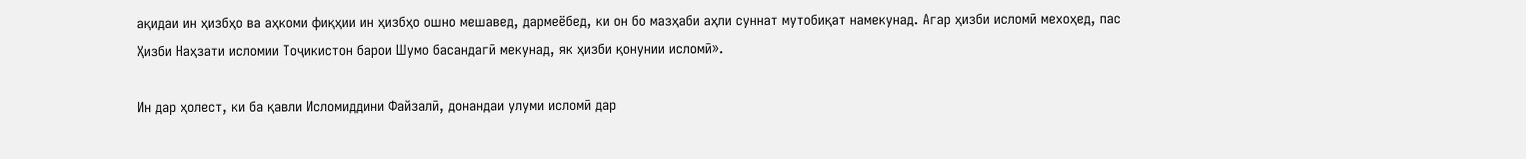ақидаи ин ҳизбҳо ва аҳкоми фиқҳии ин ҳизбҳо ошно мешавед, дармеёбед, ки он бо мазҳаби аҳли суннат мутобиқат намекунад. Агар ҳизби исломӣ мехоҳед, пас Ҳизби Наҳзати исломии Тоҷикистон барои Шумо басандагӣ мекунад, як ҳизби қонунии исломӣ».

Ин дар ҳолест, ки ба қавли Исломиддини Файзалӣ, донандаи улуми исломӣ дар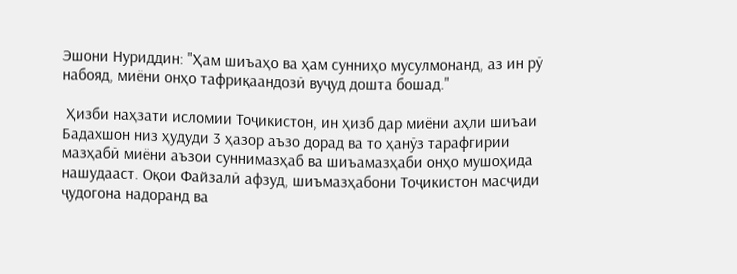Эшони Нуриддин: "Ҳам шиъаҳо ва ҳам сунниҳо мусулмонанд, аз ин рӯ набояд, миёни онҳо тафриқаандозӣ вуҷуд дошта бошад."

 Ҳизби наҳзати исломии Тоҷикистон, ин ҳизб дар миёни аҳли шиъаи Бадахшон низ ҳудуди 3 ҳазор аъзо дорад ва то ҳанӯз тарафгирии мазҳабӣ миёни аъзои суннимазҳаб ва шиъамазҳаби онҳо мушоҳида нашудааст. Оқои Файзалӣ афзуд, шиъмазҳабони Тоҷикистон масҷиди ҷудогона надоранд ва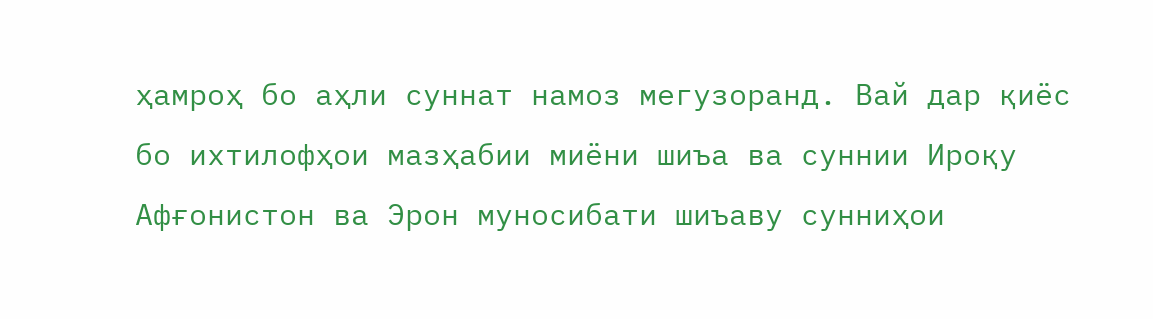ҳамроҳ бо аҳли суннат намоз мегузоранд. Вай дар қиёс бо ихтилофҳои мазҳабии миёни шиъа ва суннии Ироқу Афғонистон ва Эрон муносибати шиъаву сунниҳои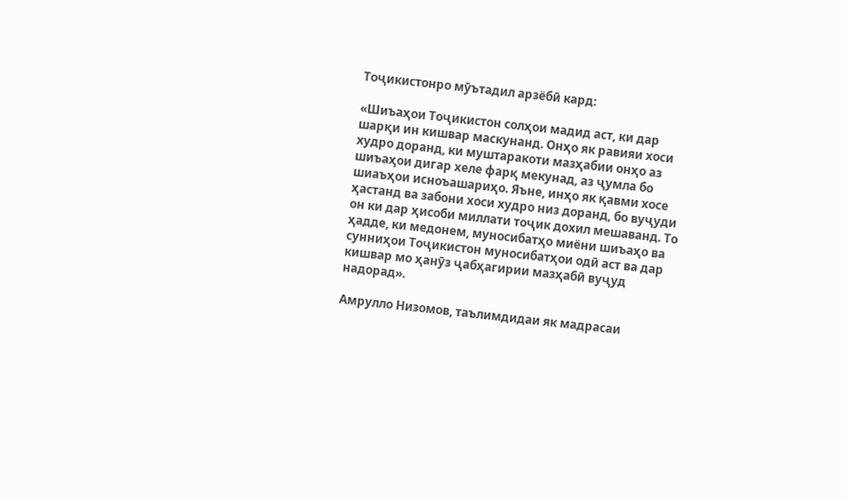Тоҷикистонро мӯътадил арзёбӣ кард:

«Шиъаҳои Тоҷикистон солҳои мадид аст, ки дар шарқи ин кишвар маскунанд. Онҳо як равияи хоси худро доранд, ки муштаракоти мазҳабии онҳо аз шиъаҳои дигар хеле фарқ мекунад, аз ҷумла бо шиаъҳои исноъашариҳо. Яъне, инҳо як қавми хосе ҳастанд ва забони хоси худро низ доранд, бо вуҷуди он ки дар ҳисоби миллати тоҷик дохил мешаванд. То ҳадде, ки медонем, муносибатҳо миёни шиъаҳо ва сунниҳои Тоҷикистон муносибатҳои одӣ аст ва дар кишвар мо ҳанӯз ҷабҳагирии мазҳабӣ вуҷуд надорад».

Амрулло Низомов, таълимдидаи як мадрасаи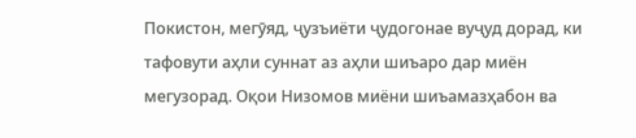Покистон, мегӯяд, ҷузъиёти ҷудогонае вуҷуд дорад, ки тафовути аҳли суннат аз аҳли шиъаро дар миён мегузорад. Оқои Низомов миёни шиъамазҳабон ва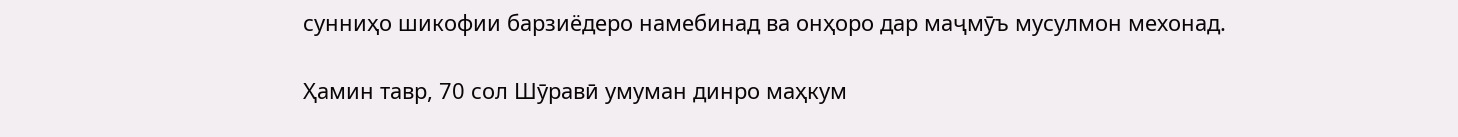сунниҳо шикофии барзиёдеро намебинад ва онҳоро дар маҷмӯъ мусулмон мехонад.

Ҳамин тавр, 70 сол Шӯравӣ умуман динро маҳкум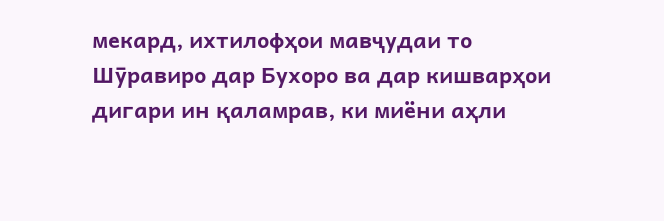мекард, ихтилофҳои мавҷудаи то Шӯравиро дар Бухоро ва дар кишварҳои дигари ин қаламрав, ки миёни аҳли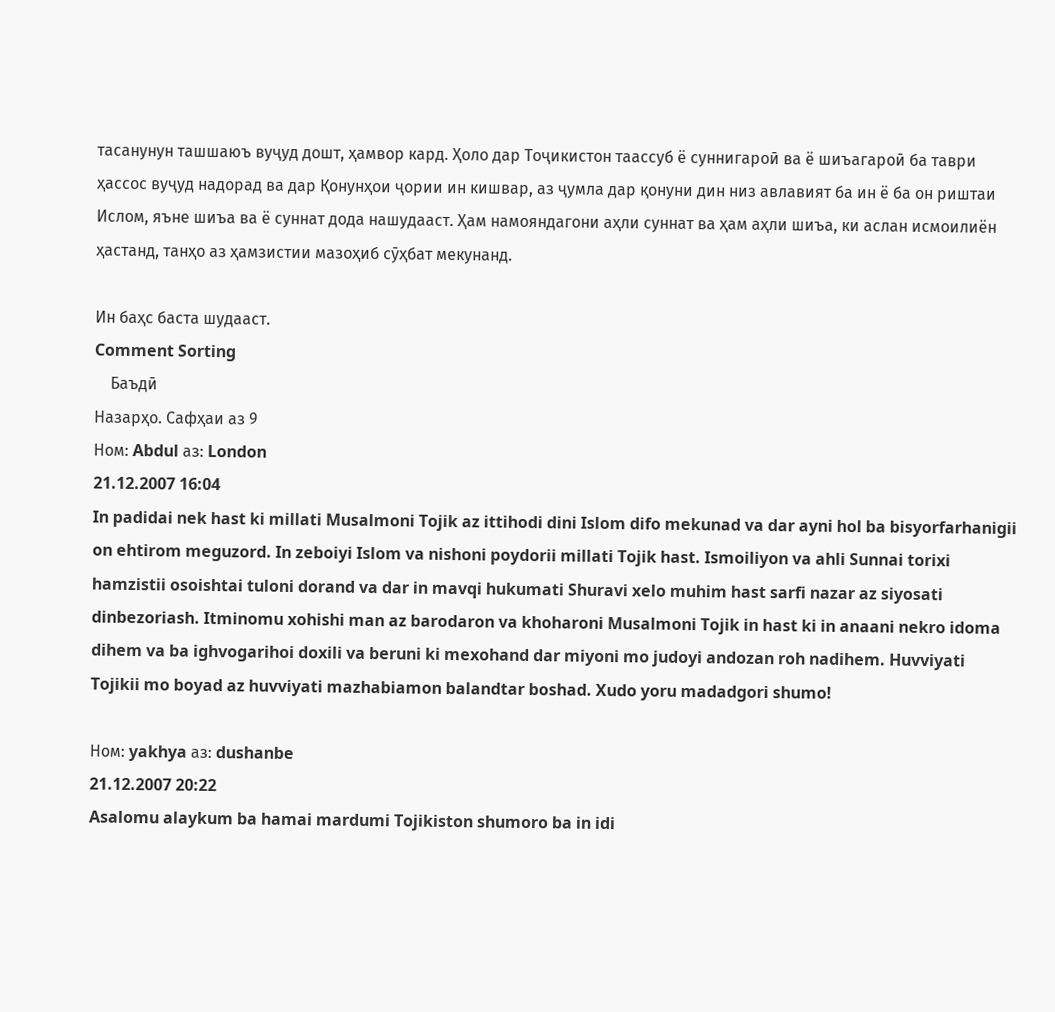тасанунун ташшаюъ вуҷуд дошт, ҳамвор кард. Ҳоло дар Тоҷикистон таассуб ё суннигароӣ ва ё шиъагароӣ ба таври ҳассос вуҷуд надорад ва дар Қонунҳои ҷории ин кишвар, аз ҷумла дар қонуни дин низ авлавият ба ин ё ба он риштаи Ислом, яъне шиъа ва ё суннат дода нашудааст. Ҳам намояндагони аҳли суннат ва ҳам аҳли шиъа, ки аслан исмоилиён ҳастанд, танҳо аз ҳамзистии мазоҳиб сӯҳбат мекунанд.

Ин баҳс баста шудааст.
Comment Sorting
    Баъдӣ
Назарҳо. Сафҳаи аз 9
Ном: Abdul аз: London
21.12.2007 16:04
In padidai nek hast ki millati Musalmoni Tojik az ittihodi dini Islom difo mekunad va dar ayni hol ba bisyorfarhanigii on ehtirom meguzord. In zeboiyi Islom va nishoni poydorii millati Tojik hast. Ismoiliyon va ahli Sunnai torixi hamzistii osoishtai tuloni dorand va dar in mavqi hukumati Shuravi xelo muhim hast sarfi nazar az siyosati dinbezoriash. Itminomu xohishi man az barodaron va khoharoni Musalmoni Tojik in hast ki in anaani nekro idoma dihem va ba ighvogarihoi doxili va beruni ki mexohand dar miyoni mo judoyi andozan roh nadihem. Huvviyati Tojikii mo boyad az huvviyati mazhabiamon balandtar boshad. Xudo yoru madadgori shumo!

Ном: yakhya аз: dushanbe
21.12.2007 20:22
Asalomu alaykum ba hamai mardumi Tojikiston shumoro ba in idi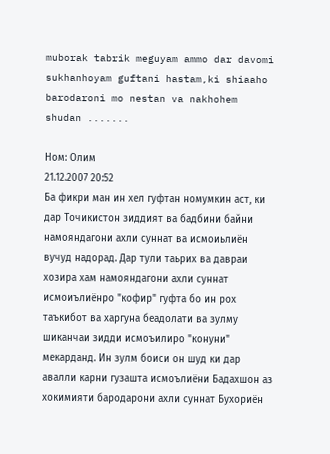muborak tabrik meguyam ammo dar davomi sukhanhoyam guftani hastam,ki shiaaho barodaroni mo nestan va nakhohem shudan .......

Ном: Олим
21.12.2007 20:52
Ба фикри ман ин хел гуфтан номумкин аст, ки дар Точикистон зиддият ва бадбини байни намояндагони ахли суннат ва исмоиьлиён вучуд надорад. Дар тули таьрих ва давраи хозира хам намояндагони ахли суннат исмоиълиёнро "кофир" гуфта бо ин рох таъкибот ва харгуна беадолати ва зулму шиканчаи зидди исмоъилиро "конуни" мекарданд. Ин зулм боиси он шуд ки дар авалли карни гузашта исмоълиёни Бадахшон аз хокимияти бародарони ахли суннат Бухориён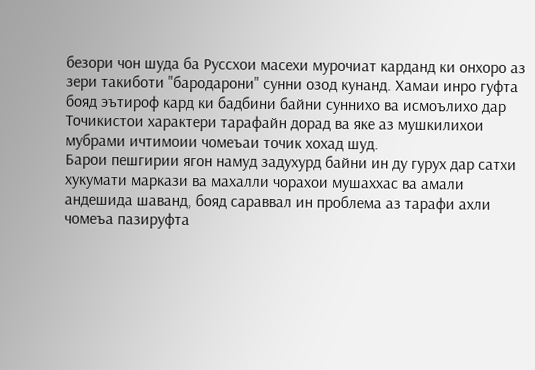безори чон шуда ба Руссхои масехи мурочиат карданд ки онхоро аз зери такиботи "бародарони" сунни озод кунанд. Хамаи инро гуфта бояд эътироф кард ки бадбини байни суннихо ва исмоълихо дар Точикистои характери тарафайн дорад ва яке аз мушкилихои мубрами ичтимоии чомеъаи точик хохад шуд.
Барои пешгирии ягон намуд задухурд байни ин ду гурух дар сатхи хукумати маркази ва махалли чорахои мушаххас ва амали андешида шаванд, бояд сараввал ин проблема аз тарафи ахли чомеъа пазируфта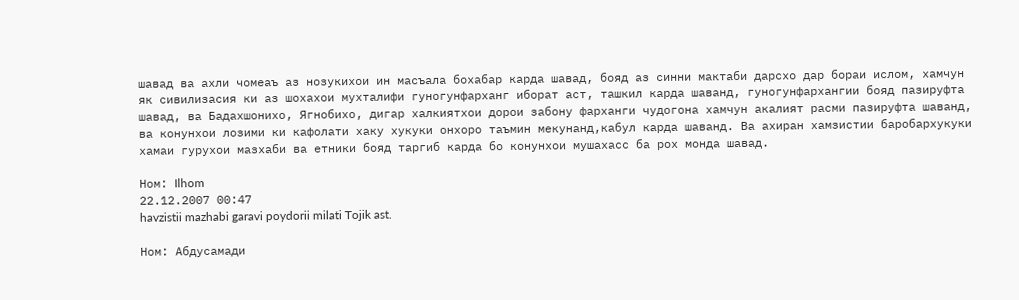шавад ва ахли чомеаъ аз нозукихои ин масъала бохабар карда шавад, бояд аз синни мактаби дарсхо дар бораи ислом, хамчун як сивилизасия ки аз шохахои мухталифи гуногунфарханг иборат аст, ташкил карда шаванд, гуногунфархангии бояд пазируфта шавад, ва Бадахшонихо, Ягнобихо, дигар халкиятхои дорои забону фарханги чудогона хамчун акалият расми пазируфта шаванд, ва конунхои лозими ки кафолати хаку хукуки онхоро таъмин мекунанд,кабул карда шаванд. Ва ахиран хамзистии баробархукуки хамаи гурухои мазхаби ва етники бояд таргиб карда бо конунхои мушахасс ба рох монда шавад.

Ном: Ilhom
22.12.2007 00:47
havzistii mazhabi garavi poydorii milati Tojik ast.

Ном: Абдусамади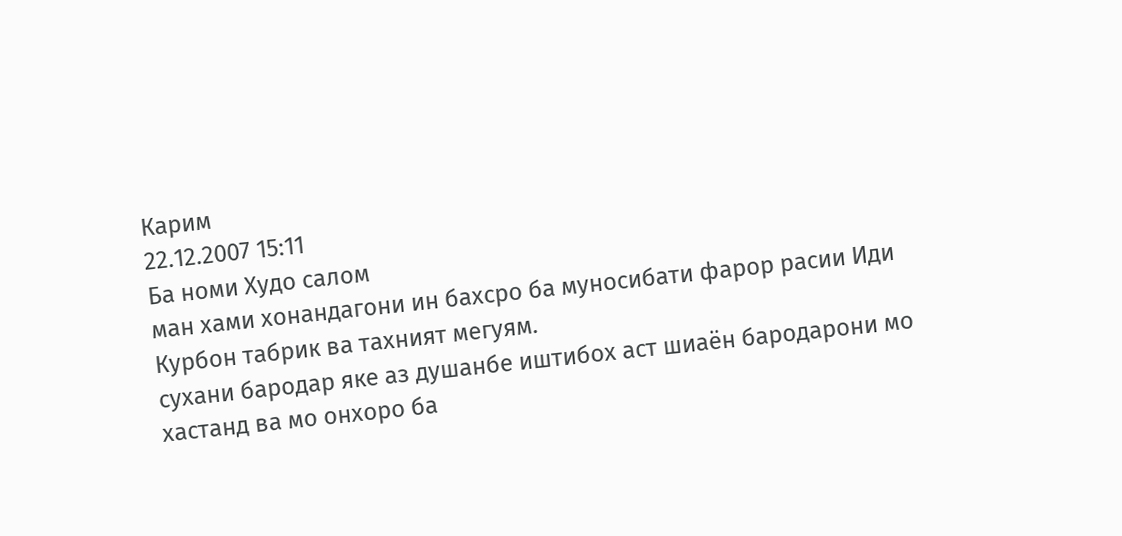Карим
22.12.2007 15:11
Ба номи Худо салом
ман хами хонандагони ин бахсро ба муносибати фарор расии Иди Курбон табрик ва тахният мегуям.
сухани бародар яке аз душанбе иштибох аст шиаён бародарони мо хастанд ва мо онхоро ба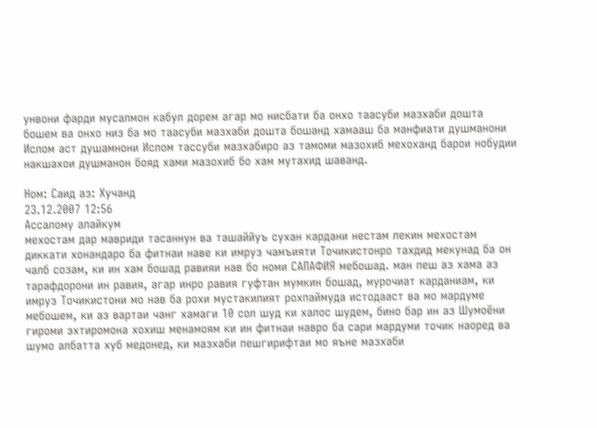унвони фарди мусалмон кабул дорем агар мо нисбати ба онхо таасуби мазхаби дошта бошем ва онхо низ ба мо таасуби мазхаби дошта бошанд хамааш ба манфиати душманони Ислом аст душамнони Ислом тассуби мазхабиро аз тамоми мазохиб мехоханд барои нобудии накшахои душманон бояд хами мазохиб бо хам мутахид шаванд.

Ном: Саид аз: Хучанд
23.12.2007 12:56
Ассалому алайкум
мехостам дар мавриди тасаннун ва ташаййуъ сухан кардани нестам лекин мехостам диккати хонандаро ба фитнаи наве ки имруз чамъияти Точикистонро тахдид мекунад ба он чалб созам, ки ин хам бошад равияи нав бо номи САЛАФИЯ мебошад. ман пеш аз хама аз тарафдорони ин равия, агар инро равия гуфтан мумкин бошад, мурочиат карданиам, ки имруз Точикистони мо нав ба рохи мустакилият рохпаймуда истодааст ва мо мардуме мебошем, ки аз вартаи чанг хамаги 10 сол шуд ки халос шудем, бино бар ин аз Шумоёни гироми эхтиромона хохиш менамоям ки ин фитнаи навро ба сари мардуми точик наоред ва шумо албатта хуб медонед, ки мазхаби пешгирифтаи мо яъне мазхаби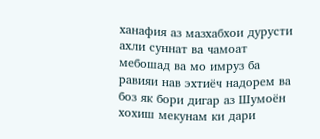ханафия аз мазхабхои дурусти ахли суннат ва чамоат мебошад ва мо имруз ба равияи нав эхтиёч надорем ва боз як бори дигар аз Шумоён хохиш мекунам ки дари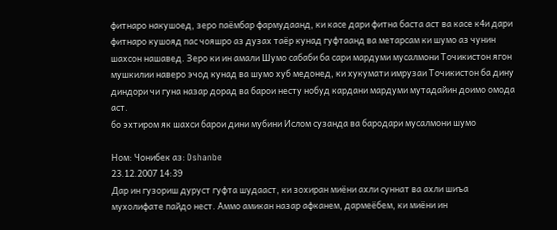фитнаро накушоед, зеро паёмбар фармудаанд, ки касе дари фитна баста аст ва касе к4и дари фитнаро кушояд пас чояшро аз дузах таёр кунад гуфтаанд ва метарсам ки шумо аз чунин шахсон нашавед. Зеро ки ин амали Шумо сабаби ба сари мардуми мусалмони Точикистон ягон мушкилии наверо эчод кунад ва шумо хуб медонед, ки хукумати имрузаи Точикистон ба дину диндори чи гуна назар дорад ва барои несту нобуд кардани мардуми мутадайин доимо омода аст.
бо эхтиром як шахси барои дини мубини Ислом сузанда ва бародари мусалмони шумо

Ном: Чонибек аз: Dshanbe
23.12.2007 14:39
Дар ин гузориш дуруст гуфта шудааст, ки зохиран миёни ахли суннат ва ахли шиъа мухолифате пайдо нест. Аммо амикан назар афканем, дармеёбем, ки миёни ин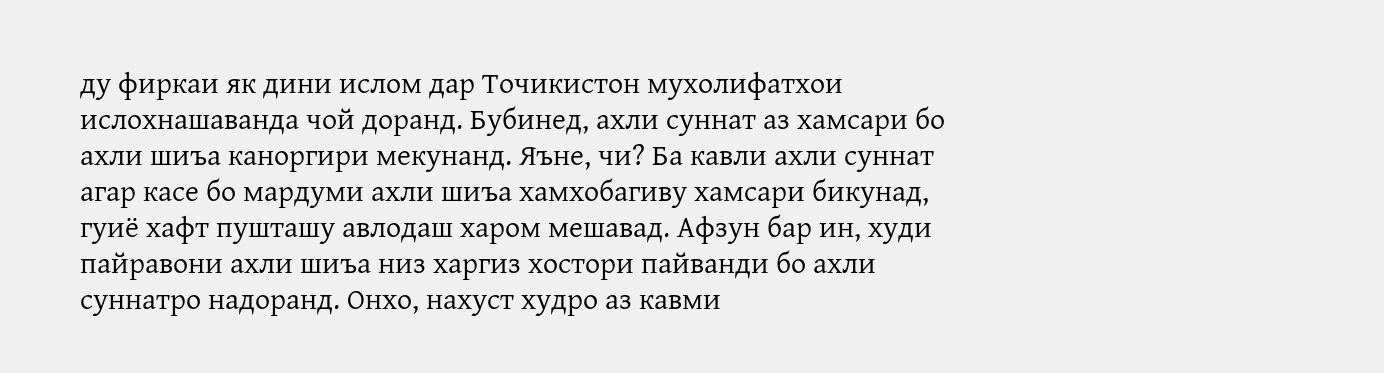ду фиркаи як дини ислом дар Точикистон мухолифатхои ислохнашаванда чой доранд. Бубинед, ахли суннат аз хамсари бо ахли шиъа каноргири мекунанд. Яъне, чи? Ба кавли ахли суннат агар касе бо мардуми ахли шиъа хамхобагиву хамсари бикунад, гуиё хафт пушташу авлодаш харом мешавад. Афзун бар ин, худи пайравони ахли шиъа низ харгиз хостори пайванди бо ахли суннатро надоранд. Онхо, нахуст худро аз кавми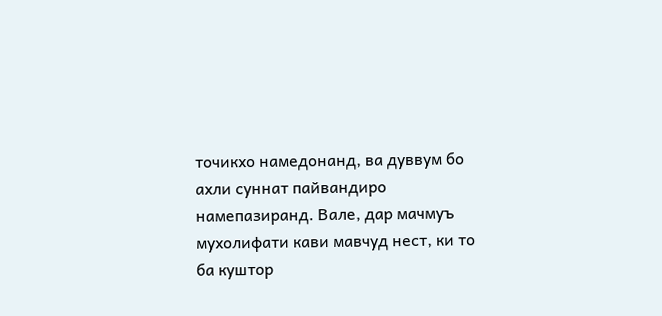точикхо намедонанд, ва дуввум бо ахли суннат пайвандиро намепазиранд. Вале, дар мачмуъ мухолифати кави мавчуд нест, ки то ба куштор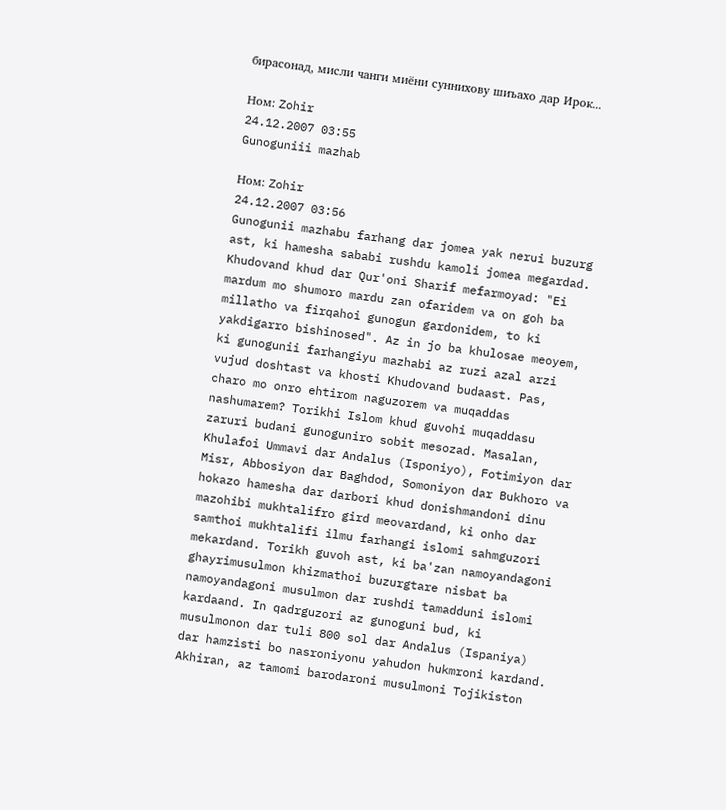бирасонад, мисли чанги миёни суннихову шиъахо дар Ирок...

Ном: Zohir
24.12.2007 03:55
Gunoguniii mazhab

Ном: Zohir
24.12.2007 03:56
Gunogunii mazhabu farhang dar jomea yak nerui buzurg ast, ki hamesha sababi rushdu kamoli jomea megardad. Khudovand khud dar Qur'oni Sharif mefarmoyad: "Ei mardum mo shumoro mardu zan ofaridem va on goh ba millatho va firqahoi gunogun gardonidem, to ki yakdigarro bishinosed". Az in jo ba khulosae meoyem, ki gunogunii farhangiyu mazhabi az ruzi azal arzi vujud doshtast va khosti Khudovand budaast. Pas, charo mo onro ehtirom naguzorem va muqaddas nashumarem? Torikhi Islom khud guvohi muqaddasu zaruri budani gunoguniro sobit mesozad. Masalan, Khulafoi Ummavi dar Andalus (Isponiyo), Fotimiyon dar Misr, Abbosiyon dar Baghdod, Somoniyon dar Bukhoro va hokazo hamesha dar darbori khud donishmandoni dinu mazohibi mukhtalifro gird meovardand, ki onho dar samthoi mukhtalifi ilmu farhangi islomi sahmguzori mekardand. Torikh guvoh ast, ki ba'zan namoyandagoni ghayrimusulmon khizmathoi buzurgtare nisbat ba namoyandagoni musulmon dar rushdi tamadduni islomi kardaand. In qadrguzori az gunoguni bud, ki musulmonon dar tuli 800 sol dar Andalus (Ispaniya) dar hamzisti bo nasroniyonu yahudon hukmroni kardand. Akhiran, az tamomi barodaroni musulmoni Tojikiston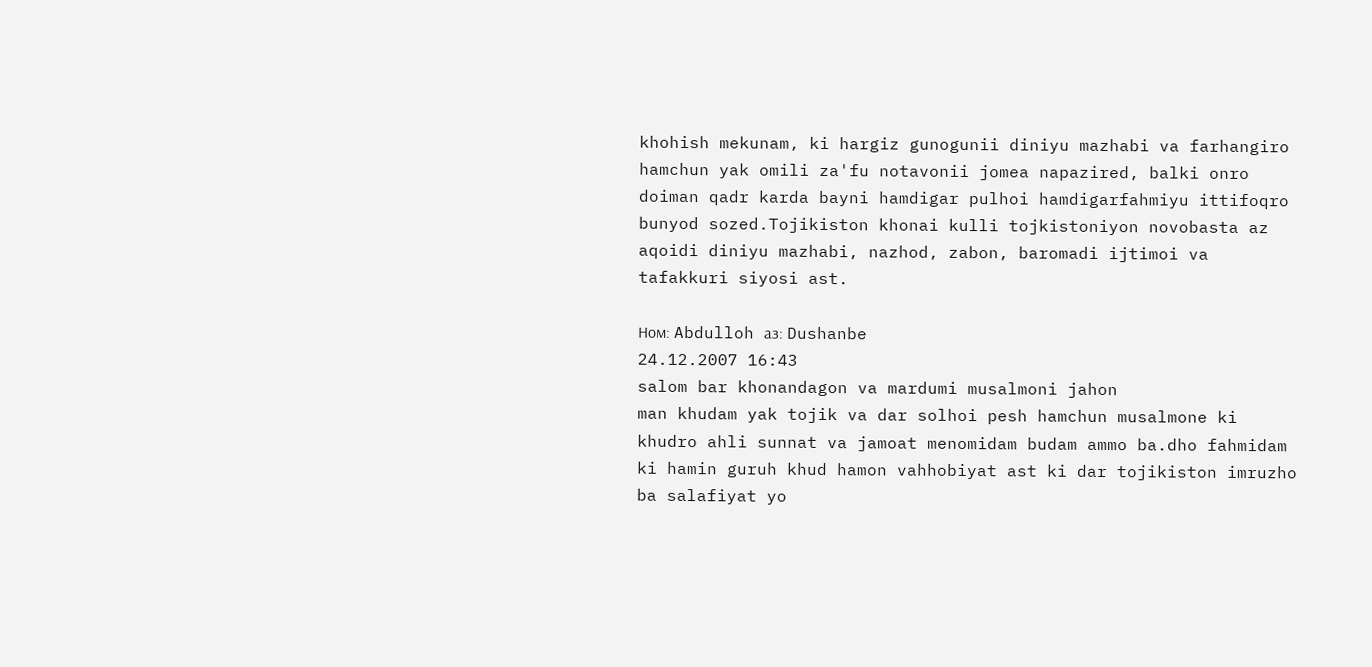khohish mekunam, ki hargiz gunogunii diniyu mazhabi va farhangiro hamchun yak omili za'fu notavonii jomea napazired, balki onro doiman qadr karda bayni hamdigar pulhoi hamdigarfahmiyu ittifoqro bunyod sozed.Tojikiston khonai kulli tojkistoniyon novobasta az aqoidi diniyu mazhabi, nazhod, zabon, baromadi ijtimoi va tafakkuri siyosi ast.

Ном: Abdulloh аз: Dushanbe
24.12.2007 16:43
salom bar khonandagon va mardumi musalmoni jahon
man khudam yak tojik va dar solhoi pesh hamchun musalmone ki khudro ahli sunnat va jamoat menomidam budam ammo ba.dho fahmidam ki hamin guruh khud hamon vahhobiyat ast ki dar tojikiston imruzho ba salafiyat yo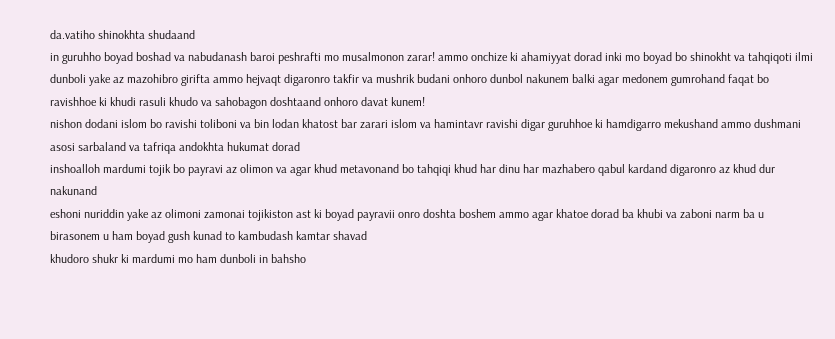da.vatiho shinokhta shudaand
in guruhho boyad boshad va nabudanash baroi peshrafti mo musalmonon zarar! ammo onchize ki ahamiyyat dorad inki mo boyad bo shinokht va tahqiqoti ilmi dunboli yake az mazohibro girifta ammo hejvaqt digaronro takfir va mushrik budani onhoro dunbol nakunem balki agar medonem gumrohand faqat bo ravishhoe ki khudi rasuli khudo va sahobagon doshtaand onhoro davat kunem!
nishon dodani islom bo ravishi toliboni va bin lodan khatost bar zarari islom va hamintavr ravishi digar guruhhoe ki hamdigarro mekushand ammo dushmani asosi sarbaland va tafriqa andokhta hukumat dorad
inshoalloh mardumi tojik bo payravi az olimon va agar khud metavonand bo tahqiqi khud har dinu har mazhabero qabul kardand digaronro az khud dur nakunand
eshoni nuriddin yake az olimoni zamonai tojikiston ast ki boyad payravii onro doshta boshem ammo agar khatoe dorad ba khubi va zaboni narm ba u birasonem u ham boyad gush kunad to kambudash kamtar shavad
khudoro shukr ki mardumi mo ham dunboli in bahsho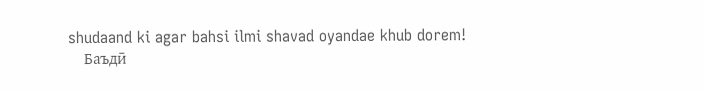shudaand ki agar bahsi ilmi shavad oyandae khub dorem!
    Баъдӣ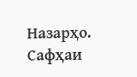Назарҳо. Сафҳаи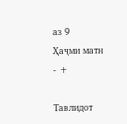аз 9
Ҳаҷми матн - +

Тавлидот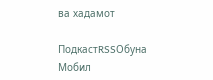ва хадамот

ПодкастRSSОбуна Мобил